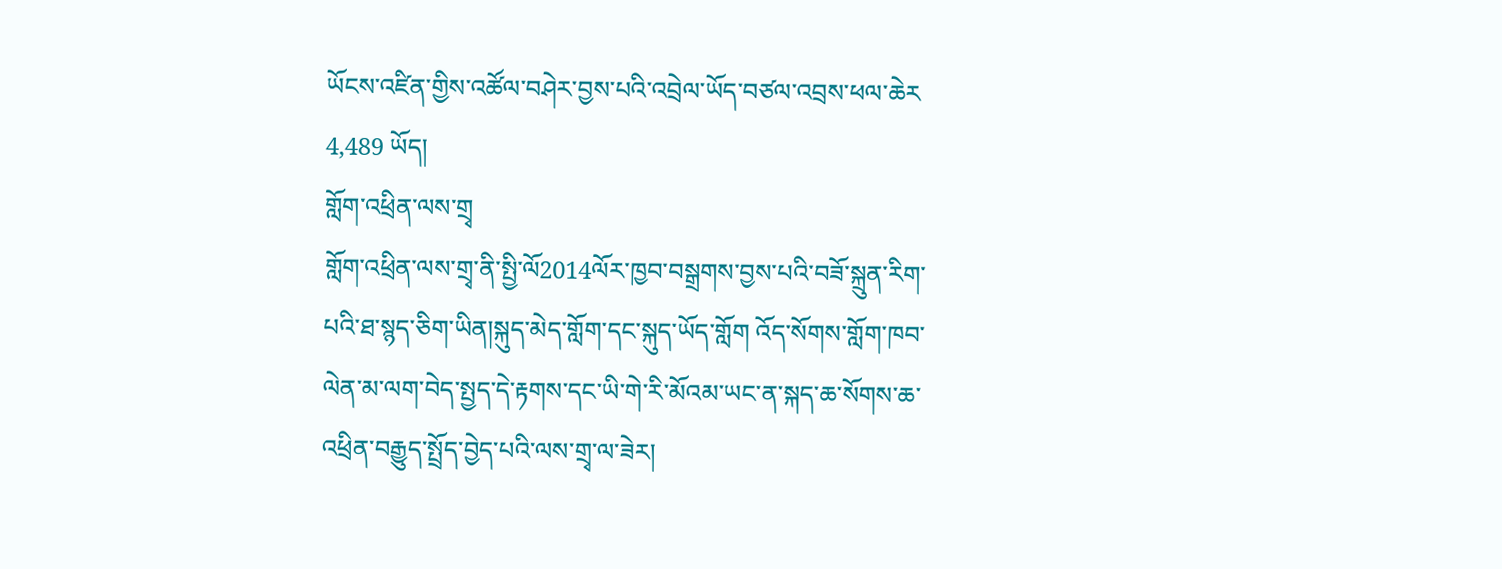ཡོངས་འཛིན་གྱིས་འཚོལ་བཤེར་བྱས་པའི་འབྲེལ་ཡོད་བཙལ་འབྲས་ཕལ་ཆེར 4,489 ཡོད།
གློག་འཕྲིན་ལས་གྲྭ
གློག་འཕྲིན་ལས་གྲྭ་ནི་སྤྱི་ལོ2014ལོར་ཁྱབ་བསྒྲགས་བྱས་པའི་བཟོ་སྐྲུན་རིག་པའི་ཐ་སྙད་ཅིག་ཡིན།སྐུད་མེད་གློག་དང་སྐུད་ཡོད་གློག འོད་སོགས་གློག་ཁབ་ལེན་མ་ལག་བེད་སྤྱད་དེ་རྟགས་དང་ཡི་གེ་རི་མོའམ་ཡང་ན་སྐད་ཆ་སོགས་ཆ་འཕྲིན་བརྒྱུད་སྤྲོད་བྱེད་པའི་ལས་གྲྭ་ལ་ཟེར།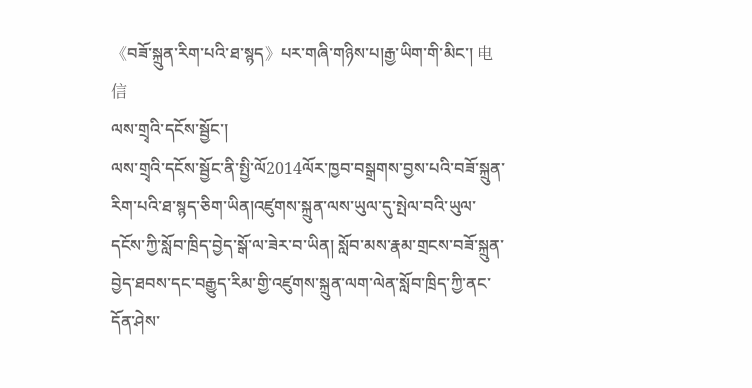《བཟོ་སྐྲུན་རིག་པའི་ཐ་སྙད》པར་གཞི་གཉིས་པ།རྒྱ་ཡིག་གི་མིང་། 电信
ལས་གྲྭའི་དངོས་སྦྱོང་།
ལས་གྲྭའི་དངོས་སྦྱོང་ནི་སྤྱི་ལོ2014ལོར་ཁྱབ་བསྒྲགས་བྱས་པའི་བཟོ་སྐྲུན་རིག་པའི་ཐ་སྙད་ཅིག་ཡིན།འཛུགས་སྐྲུན་ལས་ཡུལ་དུ་སྤེལ་བའི་ཡུལ་དངོས་ཀྱི་སློབ་ཁྲིད་བྱེད་སྒོ་ལ་ཟེར་བ་ཡིན། སློབ་མས་རྣམ་གྲངས་བཟོ་སྐྲུན་བྱེད་ཐབས་དང་བརྒྱུད་རིམ་གྱི་འཛུགས་སྐྲུན་ལག་ལེན་སློབ་ཁྲིད་ཀྱི་ནང་དོན་ཤེས་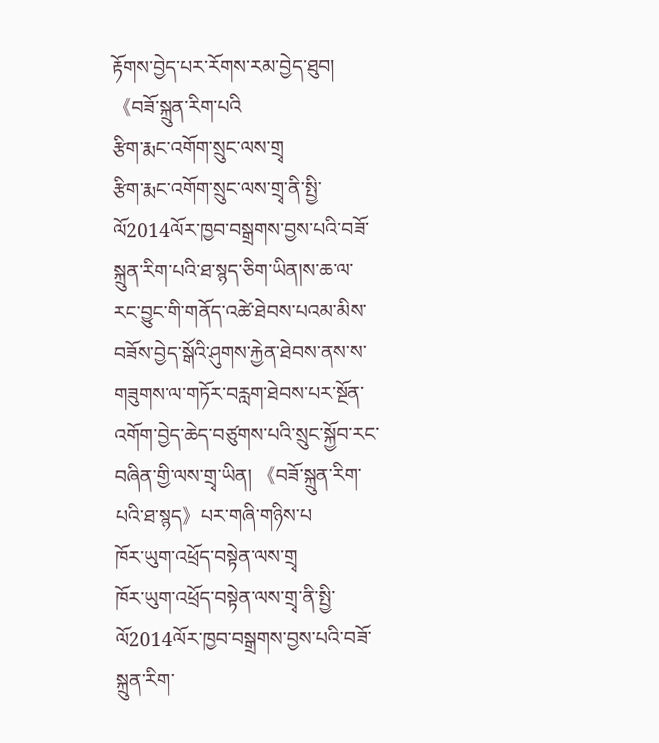རྟོགས་བྱེད་པར་རོགས་རམ་བྱེད་ཐུབ། 《བཟོ་སྐྲུན་རིག་པའི
རྩིག་རྨང་འགོག་སྲུང་ལས་གྲྭ
རྩིག་རྨང་འགོག་སྲུང་ལས་གྲྭ་ནི་སྤྱི་ལོ2014ལོར་ཁྱབ་བསྒྲགས་བྱས་པའི་བཟོ་སྐྲུན་རིག་པའི་ཐ་སྙད་ཅིག་ཡིན།ས་ཆ་ལ་རང་བྱུང་གི་གནོད་འཚེ་ཐེབས་པའམ་མིས་བཟོས་བྱེད་སྒོའི་ཤུགས་རྐྱེན་ཐེབས་ནས་ས་གཟུགས་ལ་གཏོར་བརླག་ཐེབས་པར་སྔོན་འགོག་བྱེད་ཆེད་བཙུགས་པའི་སྲུང་སྐྱོབ་རང་བཞིན་གྱི་ལས་གྲྭ་ཡིན། 《བཟོ་སྐྲུན་རིག་པའི་ཐ་སྙད》པར་གཞི་གཉིས་པ
ཁོར་ཡུག་འཕྲོད་བསྟེན་ལས་གྲྭ
ཁོར་ཡུག་འཕྲོད་བསྟེན་ལས་གྲྭ་ནི་སྤྱི་ལོ2014ལོར་ཁྱབ་བསྒྲགས་བྱས་པའི་བཟོ་སྐྲུན་རིག་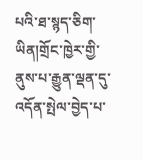པའི་ཐ་སྙད་ཅིག་ཡིན།གྲོང་ཁྱེར་གྱི་ནུས་པ་རྒྱུན་ལྡན་དུ་འདོན་སྤེལ་བྱེད་པ་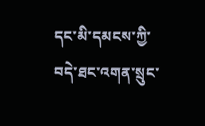དང་མི་དམངས་ཀྱི་བདེ་ཐང་འགན་སྲུང་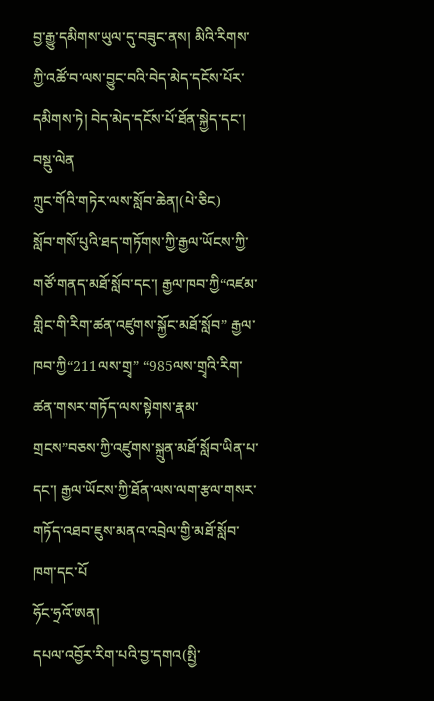བྱ་རྒྱུ་དམིགས་ཡུལ་དུ་བཟུང་ནས། མིའི་རིགས་ཀྱི་འཚོ་བ་ལས་བྱུང་བའི་བེད་མེད་དངོས་པོར་དམིགས་ཏེ། བེད་མེད་དངོས་པོ་ཐོན་སྐྱེད་དང་། བསྡུ་ལེན
ཀྲུང་གོའི་གཏེར་ལས་སློབ་ཆེན།(པེ་ཅིང)
སློབ་གསོ་པུའི་ཐད་གཏོགས་ཀྱི་རྒྱལ་ཡོངས་ཀྱི་གཙོ་གནད་མཐོ་སློབ་དང་། རྒྱལ་ཁབ་ཀྱི“འཛམ་གླིང་གི་རིག་ཚན་འཛུགས་སྐྱོང་མཐོ་སློབ” རྒྱལ་ཁབ་ཀྱི“211ལས་གྲྭ” “985ལས་གྲྭའི་རིག་ཚན་གསར་གཏོད་ལས་སྟེགས་རྣམ་གྲངས”བཅས་ཀྱི་འཛུགས་སྐྲུན་མཐོ་སློབ་ཡིན་པ་དང་། རྒྱལ་ཡོངས་ཀྱི་ཐོན་ལས་ལག་རྩལ་གསར་གཏོད་འཐབ་ཇུས་མནའ་འབྲེལ་གྱི་མཐོ་སློབ་ཁག་དང་པོ
ཧོང་ཧྲའོ་ཨན།
དཔལ་འབྱོར་རིག་པའི་བྱ་དགའ(སྤྱི་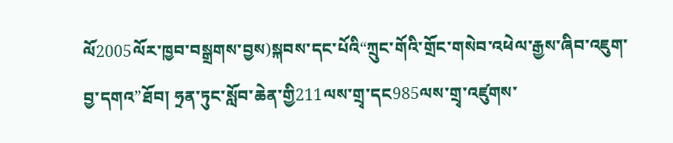ལོ2005ལོར་ཁྱབ་བསྒྲགས་བྱས)སྐབས་དང་པོའི“ཀྲུང་གོའི་གྲོང་གསེབ་འཕེལ་རྒྱས་ཞིབ་འཇུག་བྱ་དགའ”ཐོབ། ཧྲན་ཏུང་སློབ་ཆེན་གྱི211ལས་གྲྭ་དང985ལས་གྲྭ་འཛུགས་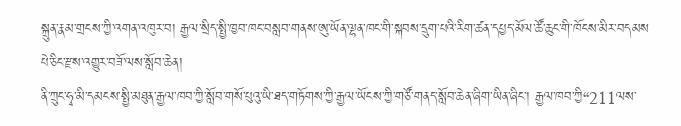སྐྲུན་རྣམ་གྲངས་ཀྱི་འགན་འཁུར་བ། རྒྱལ་སྲིད་སྤྱི་ཁྱབ་ཁང་བསླབ་གནས་ཨུ་ཡོན་ལྷན་ཁང་གི་སྐབས་དྲུག་པའི་རིག་ཚན་དཔྱད་མོལ་ཚོ་ཆུང་གི་ཁོངས་མིར་བདམས
པེ་ཅིང་རྫས་འགྱུར་བཟོ་ལས་སློབ་ཆེན།
ནི་ཀྲུང་ཧྭ་མི་དམངས་སྤྱི་མཐུན་རྒྱལ་ཁབ་ཀྱི་སློབ་གསོ་པུའུ་ཡི་ཐད་གཏོགས་ཀྱི་རྒྱལ་ཡོངས་ཀྱི་གཙོ་གནད་སློབ་ཆེན་ཞིག་ཡིན་ཞིང་། རྒྱལ་ཁབ་ཀྱི“211ལས་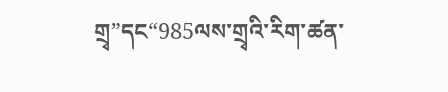གྲྭ”དང“985ལས་གྲྭའི་རིག་ཚན་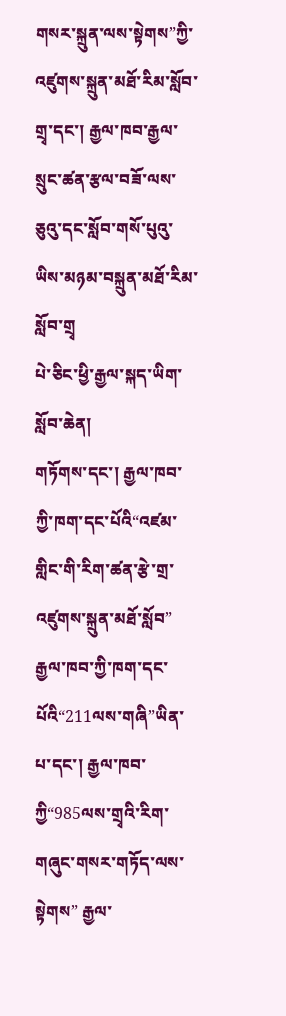གསར་སྐྲུན་ལས་སྟེགས”ཀྱི་འཛུགས་སྐྲུན་མཐོ་རིམ་སློབ་གྲྭ་དང་། རྒྱལ་ཁབ་རྒྱལ་སྲུང་ཚན་རྩལ་བཟོ་ལས་ཅུའུ་དང་སློབ་གསོ་པུའུ་ཡིས་མཉམ་བསྐྲུན་མཐོ་རིམ་སློབ་གྲྭ
པེ་ཅིང་ཕྱི་རྒྱལ་སྐད་ཡིག་སློབ་ཆེན།
གཏོགས་དང་། རྒྱལ་ཁབ་ཀྱི་ཁག་དང་པོའི“འཛམ་གླིང་གི་རིག་ཚན་རྩེ་གྲ་འཛུགས་སྐྲུན་མཐོ་སློབ” རྒྱལ་ཁབ་ཀྱི་ཁག་དང་པོའི“211ལས་གཞི”ཡིན་པ་དང་། རྒྱལ་ཁབ་ཀྱི“985ལས་གྲྭའི་རིག་གཞུང་གསར་གཏོད་ལས་སྟེགས” རྒྱལ་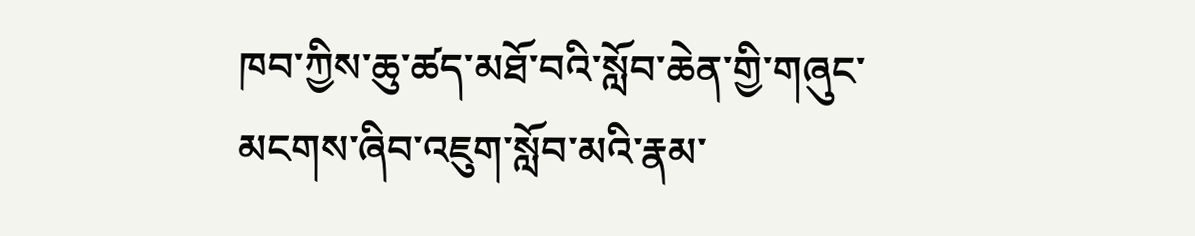ཁབ་ཀྱིས་ཆུ་ཚད་མཐོ་བའི་སློབ་ཆེན་གྱི་གཞུང་མངགས་ཞིབ་འཇུག་སློབ་མའི་རྣམ་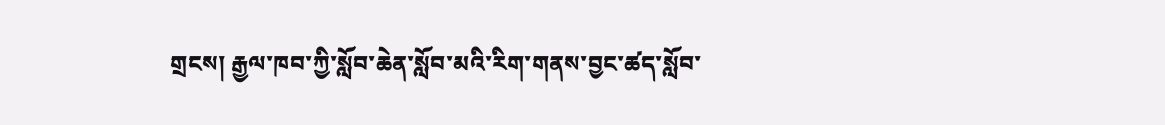གྲངས། རྒྱལ་ཁབ་ཀྱི་སློབ་ཆེན་སློབ་མའི་རིག་གནས་བྱང་ཚད་སློབ་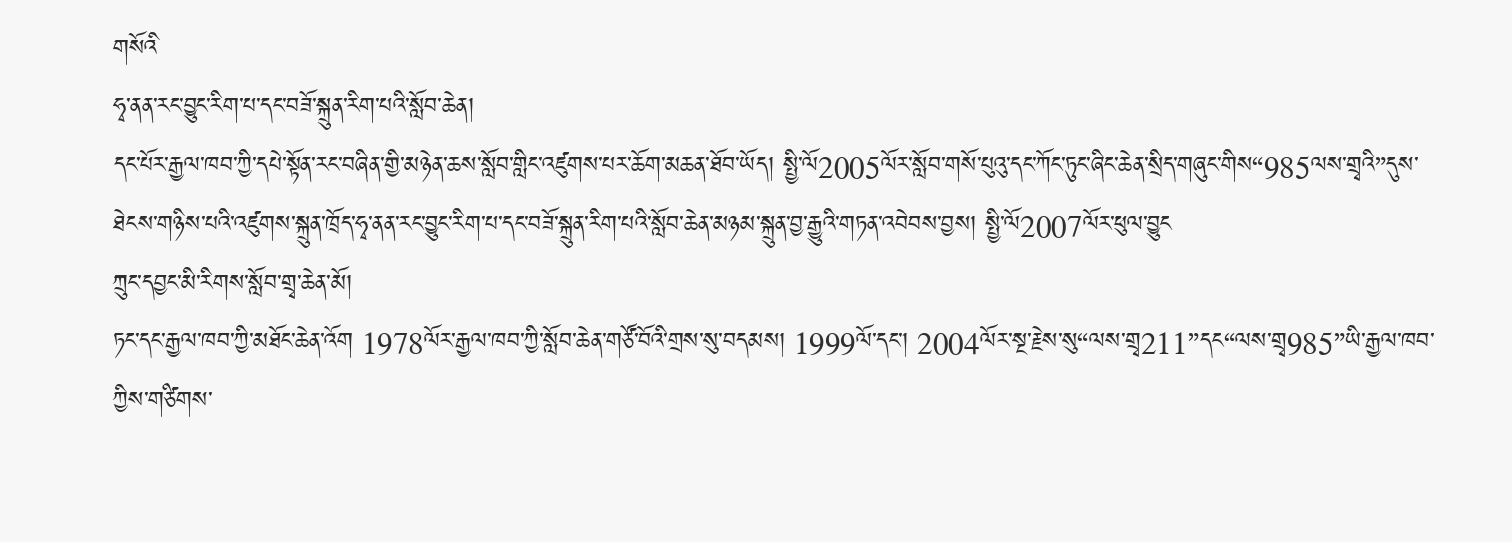གསོའི
ཧྭ་ནན་རང་བྱུང་རིག་པ་དང་བཟོ་སྐྲུན་རིག་པའི་སློབ་ཆེན།
དང་པོར་རྒྱལ་ཁབ་ཀྱི་དཔེ་སྟོན་རང་བཞིན་གྱི་མཉེན་ཆས་སློབ་གླིང་འཛུགས་པར་ཆོག་མཆན་ཐོབ་ཡོད། སྤྱི་ལོ2005ལོར་སློབ་གསོ་པུའུ་དང་ཀོང་ཏུང་ཞིང་ཆེན་སྲིད་གཞུང་གིས“985ལས་གྲྭའི”དུས་ཐེངས་གཉིས་པའི་འཛུགས་སྐྲུན་ཁྲོད་ཧྭ་ནན་རང་བྱུང་རིག་པ་དང་བཟོ་སྐྲུན་རིག་པའི་སློབ་ཆེན་མཉམ་སྐྲུན་བྱ་རྒྱུའི་གཏན་འབེབས་བྱས། སྤྱི་ལོ2007ལོར་ཕུལ་བྱུང
ཀྲུང་དབྱང་མི་རིགས་སློབ་གྲྭ་ཆེན་མོ།
ཏང་དང་རྒྱལ་ཁབ་ཀྱི་མཐོང་ཆེན་འོག 1978ལོར་རྒྱལ་ཁབ་ཀྱི་སློབ་ཆེན་གཙོ་བོའི་གྲས་སུ་བདམས། 1999ལོ་དང་། 2004ལོར་སྔ་རྗེས་སུ“ལས་གྲྭ211”དང“ལས་གྲྭ985”ཡི་རྒྱལ་ཁབ་ཀྱིས་གཙིགས་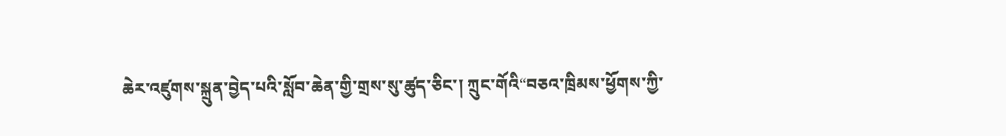ཆེར་འཛུགས་སྐྲུན་བྱེད་པའི་སློབ་ཆེན་གྱི་གྲས་སུ་ཚུད་ཅིང་། ཀྲུང་གོའི“བཅའ་ཁྲིམས་ཕྱོགས་ཀྱི་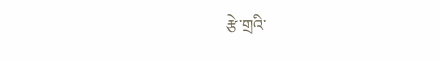རྩེ་གྲའི་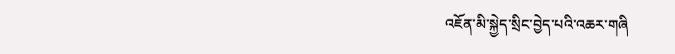འཇོན་མི་སྐྱེད་སྲིང་བྱེད་པའི་འཆར་གཞི